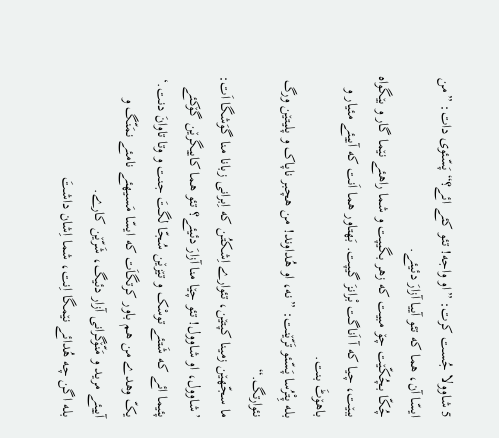5 شاوولا جُست کرت: ”او واجه! تئو کئے ائے؟“ پَسّئوی دات: ”من ایسّا آن، هما که تئو آییا آزارَ دئیئے.
چُکّا بچُکّێت چۆ مبیت که زهر بگیپت و شما راهئے نێما گار و بێگواه ببێت، چیا که آ اَناگت بْرانزَ گیپت. بَهتاور هما اَنت که آییئے مئیار و باهۆٹَ بنت.
بله پِتْرُسا پَسّئو تَرّێنت: ”نه، او هُداوند! من هچبر ناپاک و پلیتێن ورگ نئوارتگ.“
ما سجّهێن زمینا کپتێن، تئوارے اِشکتُن که اِبرانی زبانا منا گوَشگا اَت: ’شاوول، او شاوول! تئو چێا منا آزارَ دئیئے؟ تئو هما کاییگرێن گۆکئے پئیما ائے که شَتئے توسْک و تێزێن سُجّا لگتَ جنت و وتا تاوانَ دنت.‘
یکّ وهدے من هم باور کرتگاَت که ایسّا مَسیهئے نامئے نمَنّگ و آییئے مرید و مَنّۆگرانی آزار دئیگ، شَرّێن کارے.
بله اگن چه هُدائے نێمگا اِنت، شما اِشان داشتَ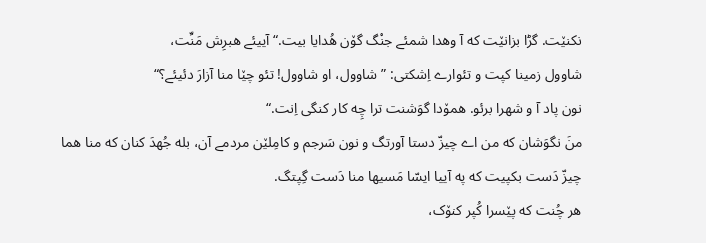نکنێت. گڑا بزانێت که آ وهدا شمئے جنْگ گۆن هُدایا بیت.“ آییئے هبرِش مَنِّت،
شاوول زمینا کپت و تئوارے اِشکتی: ”شاوول، او شاوول! تئو چێا منا آزارَ دئیئے؟“
نون پاد آ و شهرا برئو. همۆدا گوَشنت ترا چِه کار کنگی اِنت.“
منَ نگوَشان که من اے چیزّ دستا آورتگ و نون سَرجم و کامِلێن مردمے آن، بله جُهدَ کنان که منا هما چیزّ دَست بکپیت که په آییا ایسّا مَسیها منا دَست گِپتگ.
هر چُنت که پێسرا کُپر کنۆک،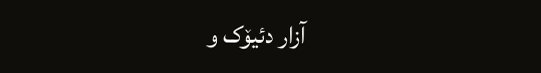آزار دئیۆک و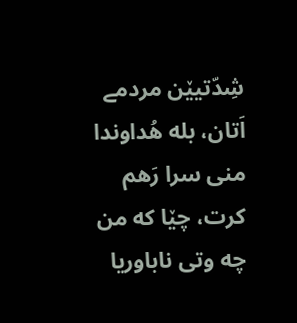شِدّتیێن مردمے اَتان، بله هُداوندا منی سرا رَهم کرت، چێا که من چه وتی ناباوریا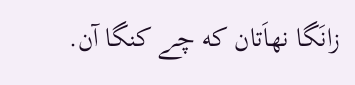زانَگا نهاَتان که چے کنگا آن.